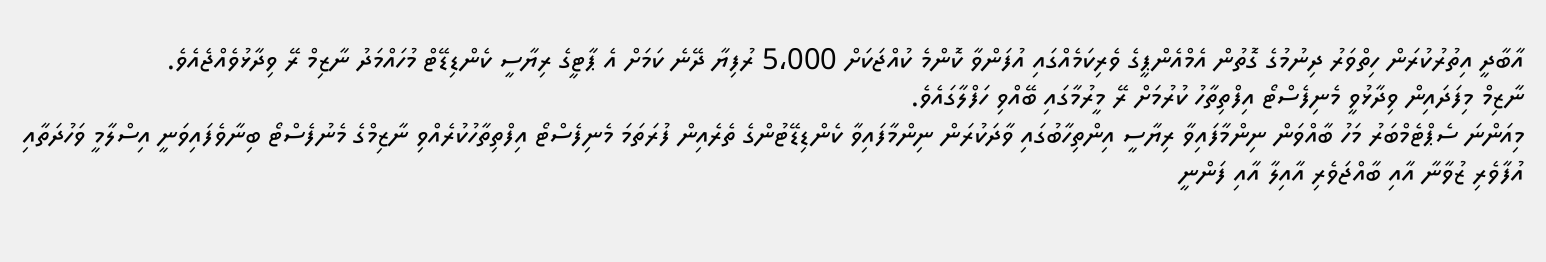އާބާދީ އިތުރުކުރަން ހިތްވަރު ދިނުމުގެ ގޮތުން އެމްއެންޕީގެ ވެރިކަމެއްގައި އުފަންވާ ކޮންމެ ކުއްޖަކަށް 5،000 ރުފިޔާ ދޭނެ ކަމަށް އެ ޕާޓީގެ ރިޔާސީ ކެންޑިޑޭޓް މުހައްމަދު ނާޒިމް ރޭ ވިދާޅުވެއްޖެއެވެ.
ނާޒިމް މިފަދައިން ވިދާޅުވީ މެނިފެސްޓޯ އިފްތިތާހު ކުރުމަށް ރޭ މީރުމާގައި ބޭއްވި ހަފްލާގައެވެ.
މިއަންނަ ސެޕްޓެމްބަރު މަހު ބާއްވަން ނިންމާފައިވާ ރިޔާސީ އިންތިހާބުގައި ވާދަކުރަން ނިންމާފައިވާ ކެންޑިޑޭޓުންގެ ތެރެއިން ފުރަތަމަ މެނިފެސްޓޯ އިފްތިތާހުކުރެއްވި ނާޒިމްގެ މެނުފެސްޓޯ ބިނާވެފައިވަނީ އިސްލާމީ ވަހުދަތާއި އުފާވެރި ޒުވާނާ އާއި ބާއްޖަވެރި އާއިލާ އާއި ފަންނީ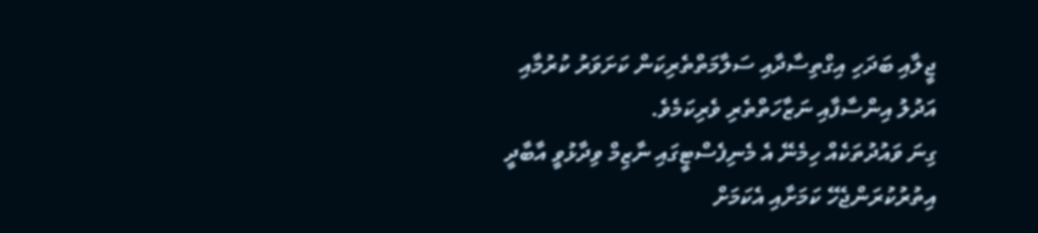ޖީލާއި ބަދަހި އިގްތިސާދާއި ސަލާމަތްތެރިކަން ކަށަވަރު ކުރުމާއި އަދުލު އިންސާފާއި ނަޒާހަތްތެރި ވެރިކަމެވެ.
ގިނަ ވައުދުތަކެއް ހިމެނޭ އެ މެނިފެސްޓީގައި ނާޒިމް ވިދާޅުވީ އާބާދީ އިތުރުކުރަންޖެހޭ ކަމަށާއި އެކަމަށް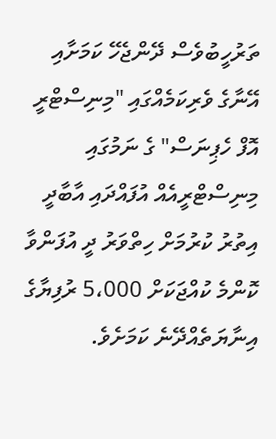ތަރުހީބުވެސް ދޭންޖެހޭ ކަމަށާއި އޭނާގެ ވެރިކަމެއްގައި "މިނިސްޓްރީ އޮފް ހެޕިނަސް" ގެ ނަމުގައި މިނިސްޓްރީއެއް އުފައްދައި އާބާދީ އިތުރު ކުރުމަށް ހިތްވަރު ދީ އުފަންވާ ކޮންމެ ކުއްޖަކަށް 5،000 ރުފިޔާގެ އިނާޔަތެއްދޭނެ ކަމަށެވެ.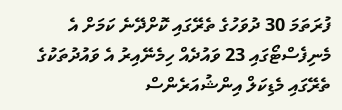ފުރަތަމަ 30 ދުވަހުގެ ތެރޭގައި ކޮށްދޭނެ ކަމަށް އެ މެނިފެސްޓޯގައި 23 ވައުދެއް ހިމެނޭއިރު އެ ވައުދުތަކުގެ ތެރޭގައި މެޑިކަލް އިންޝުއަރެންސް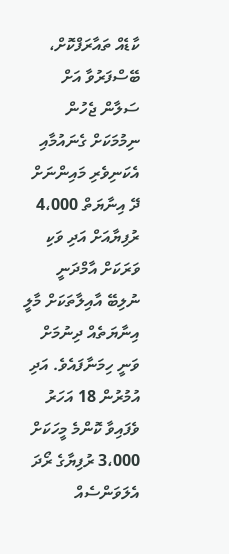ކާޑެއް ތައާރަފްކޮށް، ބޭސްފަރުވާ އަށް ސަލާން ޖެހުން ނިމުމަކަށް ގެނައުމާއި އެކަނިވެރި މައިންނަށް ދޭ އިނާޔަތް 4،000 ރުފިޔާއަށް އަދި ވަކި ވަރަކަށް އާމްދަނީ ނުލިބޭ އާއިލާތަކަށް މާލީ އިނާޔަތެއް ދިނުމަށް ވަނީ ހިމަނާފައެވެ. އަދި އުމުރުން 18 އަހަރު ވެފައިވާ ކޮންމެ މީހަކަށް 3،000 ރުފިޔާގެ ރޯދަ އެލަވަންސެއް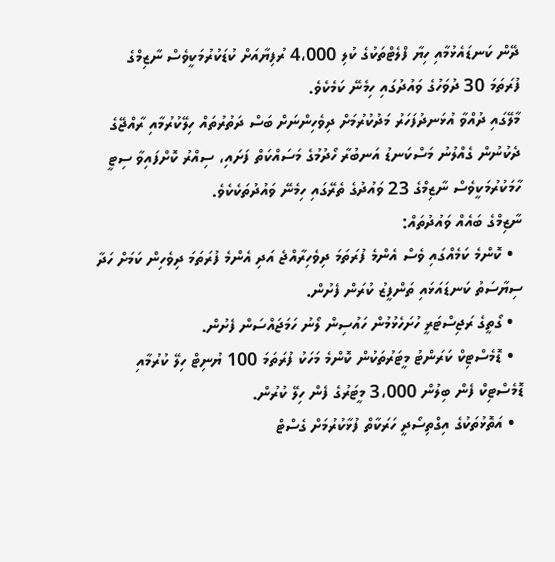ދޭން ކަނޑައެޅުމާއި ހިޔާ ފްލެޓްތަކުގެ ކުލި 4،000 ރުފިޔާއަށް ކުޑަކުރުމަކީވެސް ނާޒިމްގެ ފުރަތަމަ 30 ދުވަހުގެ ވައުދުގައި ހިމެނޭ ކަމެކެވެ.
މާލޭގައި ދުއްވާ އުޅަނދުފަހަރު މަދުކުރުމަށް ދިވެހިންނަށް ބަސް ދަތުރުތައް ހިލޭކުރުމާއި ރާއްޖޭގެ ދެކުނުން ގެއްލުނު މަސްކަނޑު އަނބުރާ ހޯދުމުގެ މަސައްކަތް ފަށައި، ސިއްރު ކޮށްފައިވާ ސިޓީ ހާމަކުރުމަކީވެސް ނާޒިމްގެ 23 ވައުދުގެ ތެރޭގައި ހިމެނޭ ވައުދުތަކެކެވެ.
ނާޒިމްގެ ބައެއް ވައުދުތައް:
  • ކޮންމެ ކަމެއްގައި ވެސް އެންމެ ފުރަތަމަ ދިވެހިރާއްޖެ އަދި އެންމެ ފުރަތަމަ ދިވެހިން ކަމަށް ހަދާ ސިޔާސަތު ކަނޑައަޅައި ތަންފީޒު ކުރަން ފެށުން.
  • ގޯތީގެ ރަޖިސްޓަރީ ހުށަހެޅުމުން ހައުސިން ލޯނު ހަމަޖައްސަން ފެށުން.
  • ޑޮމެސްޓިކް ކަރަންޓު މީޓަރުތަކުން ކޮންމެ މަހަކު ފުރަތަމަ 100 ޔުނިޓް ހިލޭ ކުރުމާއި ޑޮމެސްޓިކް ފެން ބިލުން 3،000 މީޓަރުގެ ފެން ހިލޭ ކުރުން.
  • އަތޮޅުތަކުގެ އިގްތިސޯދީ ހަރަކާތް ފުޅާކުރުމަށް ގެސްޓް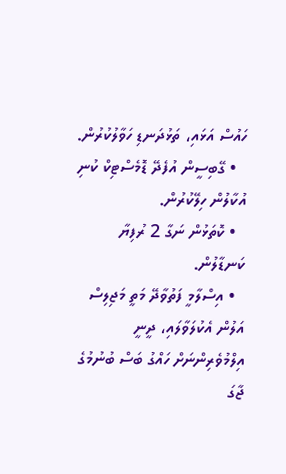ހައުސް އަޅައި، ތަޅުދަނޑި ހަވާލުކުރުން.
  • ގޭބިސީން އުފެދޭ ޑޮމެސްޓިކް ކުނި އުކާލުން ހިލޭކުރުން.
  • ކޮތަޅުން ނަގާ 2 ރުފިޔާ ކަނޑާލުން.
  • އިސްލާމީ ފަތުވާދޭ މަތީ މަޖިލިސް އަލުން އެކުލަވާލައި، ދީނީ އިލްމުވެރިންނަށް ހައްގު ބަސް ބުނުމުގެ ޖާގަ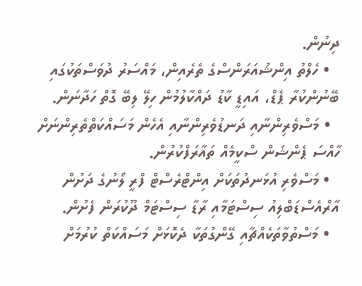ދިނުން.
  • ހެލްތު އިންޝުއަރަންސްގެ ތެރެއިން، މައްސަރު ދުވަސްތަކުގައި ބޭނުންކުރާ ޕެޑް، އައިޑީ ކާޑު ދައްކާލުމުން ހިލޭ ލިބޭ ގޮތް ހަދާނަން.
  • މަސްވެރިންނާއި ދަނޑުވެރިންނާއި އެހެން މަސައްކަތްތެރިންނަށް ހާއްސަ ޕެންޝަން ސްކީމެއް ތައާރަފްކުރުން.
  • މަސްވެރި އުޅަނދުތަކަށް އިންޓްރެސްޓް ފްރީ ލޯނުގެ ދަށުން އާރްއެސްޑަބްލިއު ސިސްޓަމާއި ރާޑާ ސިސްޓަމް ދޫކުރަން ފެށުން.
  • މަސްތުވާތަކެއްޗާއި ގޭންގުތަކާ ދެކޮޅަށް މަސައްކަތް ކުރުމަށް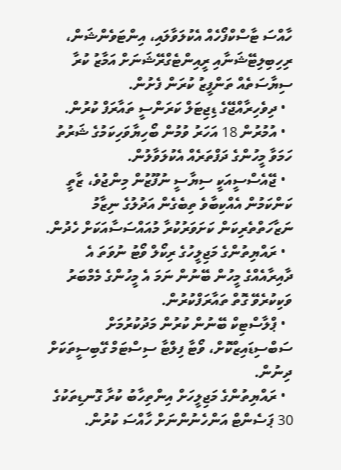ހާއްސަ ޓާސްކްފޯހެއް އެކުލަވާލައި، އިންޓަވެންޝަން، ރިހިބިލިޓޭޝަނާއި ރީއިންޓެގްރޭޝަނަށް އަމާޒު ކުރާ ސިޔާސަތެއް ތަންފީޒު ކުރަން ފެށުން.
  • ދިވެހިރާއްޖޭގެ ޑިޖިޓަލް ކަރަންސީ ތައާރަފް ކުރުން.
  • އުމުރުން 18 އަހަރު ވުމުން ބޯހިޔާވަހިކަމުގެ ޝަރުތު ހަމަވާ މީހުންގެ ދަފްތަރެއް އެކުލަވާލުން.
  • ޖޭއެސްސީއަކީ ސިޔާސީ ނުފޫޒުން މިންޖުވެ، ޒާތީ ކަންކަމުން އެއްކިބާވެ ތިބެގެން އަދުލުގެ ނިޒާމު ނަޒާހަތްތެރިކަން ކަށަވަރުކުރާ މުއައްސަސާއަކަށް ހެދުން.
  • ރައްޔިތުންގެ މަޖިލީހުގެ ރިކޯލް ވޯޓު ނުވަތަ އެ ދާއިރާއެއްގެ މީހުން ބޭނުން ނަމަ އެ މީހުންގެ މެމްބަރު ވަކިކުރެވޭ ގޮތް ތައާރަފްކުރުން.
  • ޕްލާސްޓިކް ބޭނުން ކުރުން މަދުކުރުމަށް ސަބްސިޑައިޒްކޮށް، ވޯޓާ ފިލްޓާ ސިސްޓަމް ގޭބިސީތަކަށް ދިނުން.
  • ރައްޔިތުންގެ މަޖިލީހަށް އިންތިހާބު ކުރާ ގޮނޑިތަކުގެ 30 ޕަސެންޓް އަންހެނުންނަށް ހާއްސަ ކުރުން.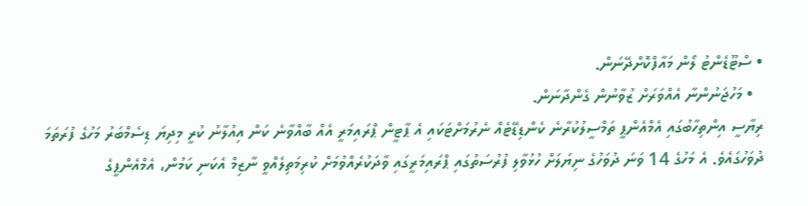• ސްޓޫޑެންޓު ލޯން މައާފްކޮށްދޭނަން.
  • މަހުޖަނުންނާ އެއްވަރަށް ޒުވާނުން ގެންދާނަން.
ރިޔާސީ އިންތިހާބުގައި އެމްއެންޕީ ތަމްސީލުކުރާނެ ކެންޑިޑޭޓެއް ނެރުމަށްޓަކައި އެ ޕާޓީން ޕްރައިމަރީ އެއް ބާއްވާނެ ކަން އިއުލާނު ކުރީ މިދިޔަ ޑިސެމްބަރު މަހުގެ ފުރަތަމަ ދުވަހުގައެވެ. އެ މަހުގެ 14 ވަނަ ދުވަހުގެ ނިޔަލަށް ހުޅުވާލި ފުރުސަތުގައި ޕްރައިމަރީގައި ވާދަކުރެއްވުމަށް ކުރިމަތިލެއްވީ ނާޒިމް އެކަނި ކަމުން، އެމްއެންޕީގެ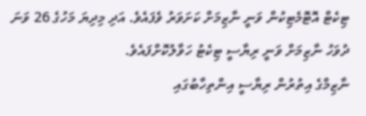ޓިކެޓް އޮޓޮމެޓިކުން ވަނީ ނާޒިމަށް ކަށަވަރު ވެފައެވެ. އަދި މިދިޔަ މަހުގެ 26 ވަނަ ދުވަހު ނާޒިމަށް ވަނީ ރިޔާސީ ޓިކެޓު ހަވާލުކޮށްފައެވެ.
ނާޒިމްގެ އިތުރުން ރިޔާސީ އިންތިހާބުގައި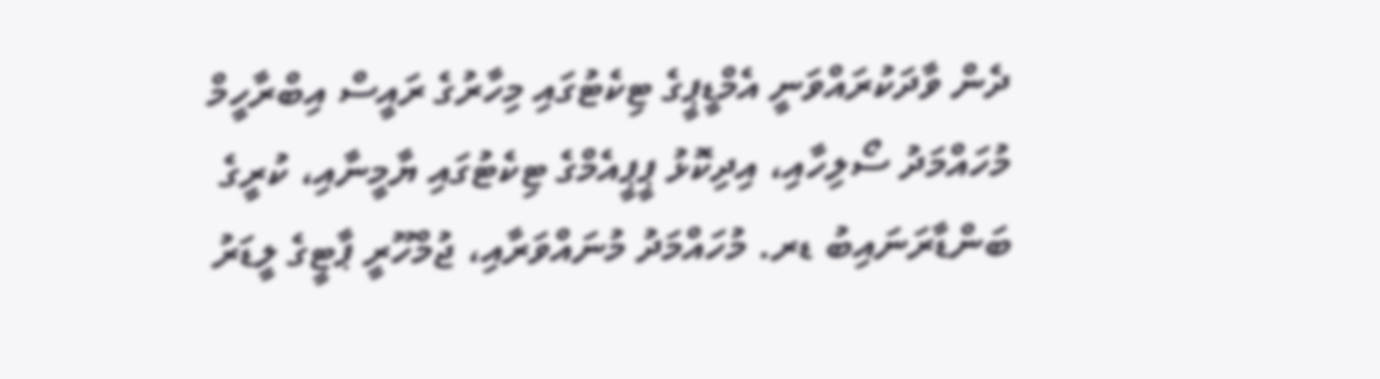ދެން ވާދަކުރައްވަނީ އެމްޑީޕީގެ ޓިކެޓުގައި މިހާރުގެ ރައީސް އިބްރާހީމް މުހައްމަދު ސޯލިހާއި، އިދިކޮޅު ޕީޕީއެމްގެ ޓިކެޓުގައި ޔާމީނާއި، ކުރީގެ ބަންޑާރަނައިބު ޑރ. މުހައްމަދު މުނައްވަރާއި، ޖުމްހޫރީ ޕާޓީގެ ލީޑަރު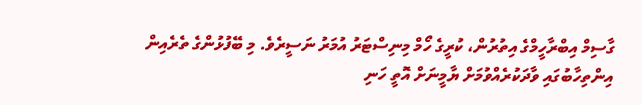ގާސިމް އިބްރާހީމްގެ އިތުރުން، ކުރީގެ ހޯމް މިނިސްޓަރު އުމަރު ނަސީރެވެ. މި ބޭފުޅުންގެ ތެރެއިން އިންތިހާބުގައި ވާދަކުރެއްވުމަށް ޔާމީނަށް އޮތީ ހަނި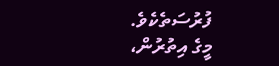ފުރުސަތެކެވެ.
މީގެ އިތުރުން،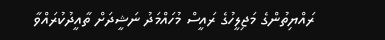ރައްޔިތުންގެ މަޖިލީހުގެ ރައީސް މުހައްމަދު ނަޝީދަށް ތާއީދުކުރައްވާ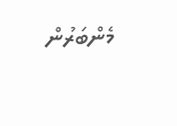މެންބަރުން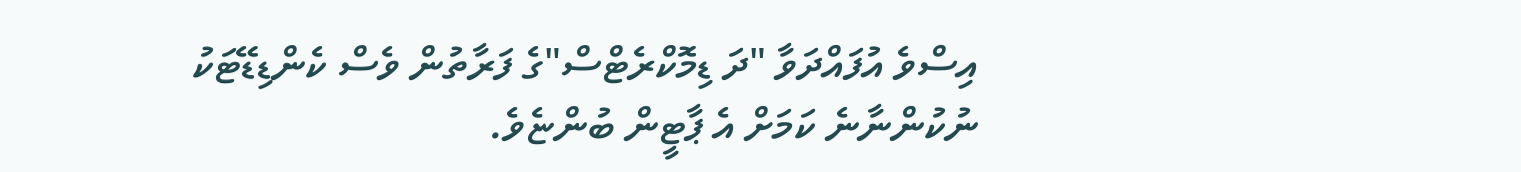އިސްވެ އުފައްދަވާ "ދަ ޑިމޮކްރެޓްސް"ގެ ފަރާތުން ވެސް ކެންޑިޑޭޓަކު ނުކުންނާނެ ކަމަށް އެ ޕާޓީން ބުންޏެވެ.